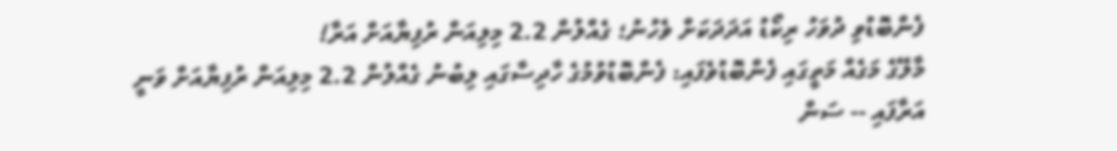ފެންބޮޑުވި ދުވަހު ރިކޯޑު އަދަދަކަށް ވެހުނު؛ ގެއްލުން 2.2 މިލިއަން ރުފިޔާއަށް އަރާ!
މާލޭގެ މަގެއް މަތީގައި ފެންބޮޑުވެފައި: ފެންބޮޑުވުމުގެ ހާދިސާގައި ލިބުނު ގެއްލުން 2.2 މިލިއަން ރުފިޔާއަށް ވަނީ އަރާފައި -- ސަން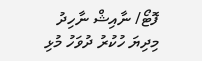ފޮޓޯ/ ނާއިޝް ނާހިދު
މިދިޔަ ހުކުރު ދުވަހު މުޅި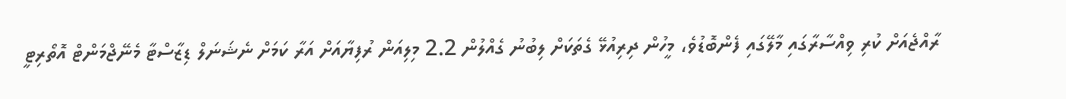ރާއްޖެއަށް ކުރި ވިއްސާރާގައި މާލޭގައި ފެންބޮޑުވެ، މީހުން ދިރިއުޅޭ ގެތަކަށް ލިބުނު ގެއްލުން 2.2 މިލިއަން ރުފިޔާއަށް އަރާ ކަމަށް ނެޝަނަލް ޑިޒާސްޓާ މެނޭޖްމަންޓް އޮތޯރިޓީ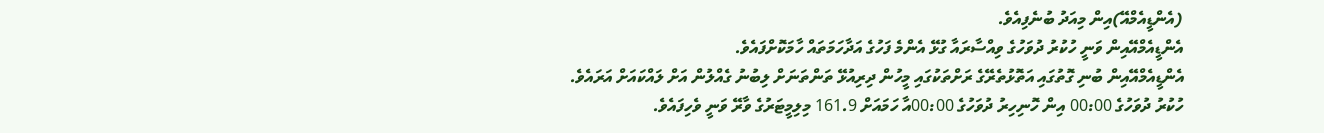(އެންޑީއެމްއޭ)އިން މިއަދު ބުނެފިއެވެ.
އެންޑީއެމްއޭއިން ވަނީ ހުކުރު ދުވަހުގެ ވިއްސާރައާ ގުޅޭ އެންމެ ފަހުގެ އަދާހަމަތައް ހާމަކޮށްފައެވެ.
އެންޑީއެމްއޭއިން ބުނި ގޮތުގައި އަތޮޅުތެރޭގެ ރަށްތަކުގައި މީހުން ދިރިއުޅޭ ތަންތަނަށް ލިބުނު ގެއްލުން އަށް ލައްކައަށް އަރައެވެ.
ހުކުރު ދުވަހުގެ 00:00 އިން ހޮނިހިރު ދުވަހުގެ 00:00އާ ހަމައަށް 161.9 މިލިމީޓަރުގެ ވާރޭ ވަނީ ވެހިފައެވެ.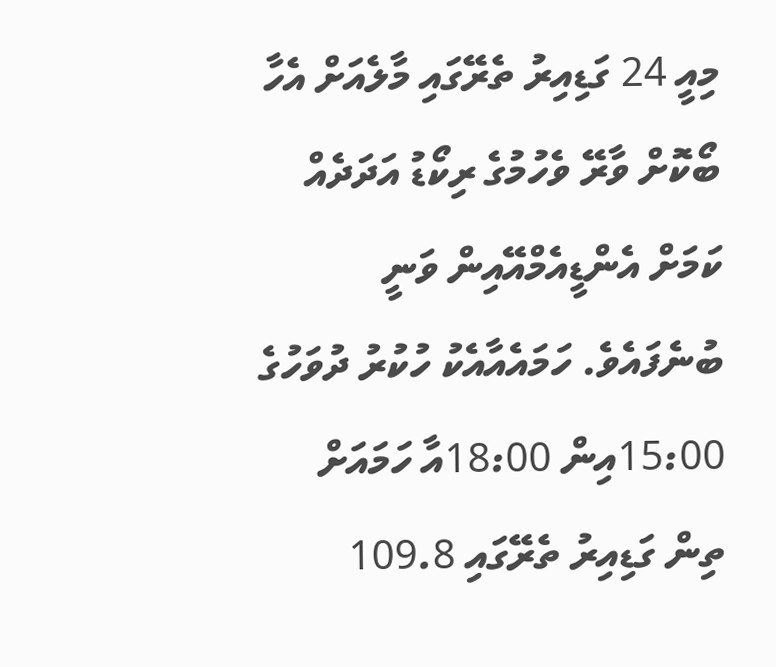މިއީ 24 ގަޑިއިރު ތެރޭގައި މާލެއަށް އެހާ ބޯކޮށް ވާރޭ ވެހުމުގެ ރިކޯޑު އަދަދެއް ކަމަށް އެންޑީއެމްއޭއިން ވަނީ ބުނެފައެވެ. ހަމައެއާއެކު ހުކުރު ދުވަހުގެ 15:00އިން 18:00އާ ހަމައަށް ތިން ގަޑިއިރު ތެރޭގައި 109.8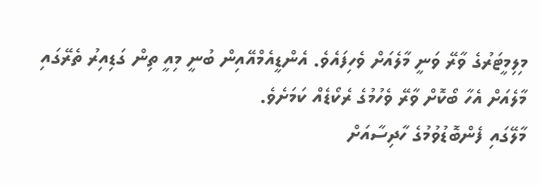މިލިމީޓަރުގެ ވާރޭ ވަނީ މާލެއަށް ވެހިފައެވެ. އެންޑީއެމްއޭއިން ބުނީ މިއީ ތިން ގަޑިއިރު ތެރޭގައި މާލެއަށް އެހާ ބޯކޮށް ވާރޭ ވެހުމުގެ ރެކޯޑެއް ކަމަށެވެ.
މާލޭގައި ފެންބޮޑުވުމުގެ ހާދިސާއަށް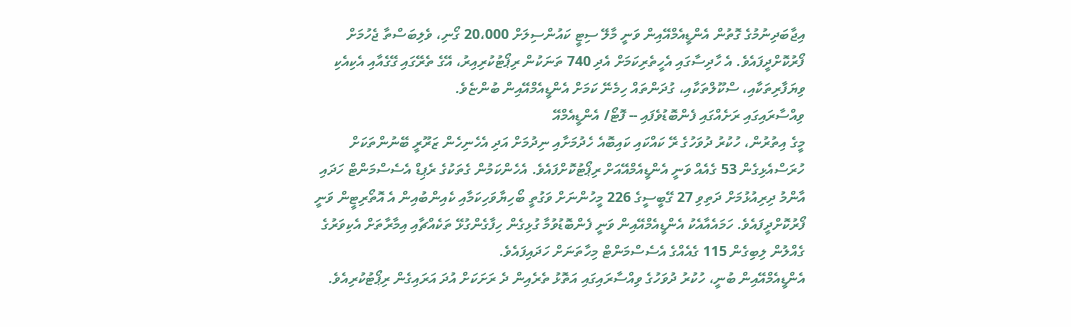އިޖާބަދިނުމުގެ ގޮތުން އެންޑީއެމްއޭއިން ވަނީ މާލޭ ސިޓީ ކައުންސިލަށް 20،000 ގޯނި، ވެލިބަސްތާ ޖެހުމަށް ފޯރުކޮށްދީފައެވެ. އެ ހާދިސާގައި އެހީތެރިކަމަށް އެދި 740 ތަނަކުން ރިޕޯޓުކުރިއިރު، އޭގެ ތެރޭގައި ގޭގެއާއި އެކިއެކި ވިޔަފާރިތަކާއި، ސްކޫލްތަކާއި، ގުދަންތައް ހިމެނޭ ކަމަށް އެންޑީއެމްއޭއިން ބުންޏެވެ.
ވިއްސާރައިގައި ރަށެއްގައި ފެންބޮޑުވެފައި -- ފޮޓޯ/ އެންޑީއެމްއޭ
މީގެ އިތުރުން، ހުކުރު ދުވަހުގެ ރޭ ކައްކައި ކައިބޮއެ ހެދުމަށާއި ނިދުމަށް އަދި އެހެނިހެން ޒަރޫރީ ބޭނުންތަކަށް ހުރަސްއެޅިގެން 53 ގެއެއް ވަނީ އެންޑީއެމްއޭއަށް ރިޕޯޓުކޮށްފައެވެ. އެހެންކަމުން ގެތަކުގެ ރެޕިޑް އެސެސްމަންޓް ހަދައި އާންމު ދިރިއުޅުމަށް ދަތިވި 27 ގޭބީސީގެ 226 މީހުންނަށް ވަގުތީ ބޯހިޔާވަހިކަމާއި ކެއިންބުއިން އެ އޮތޯރިޓީން ވަނީ ފޯރުކޮށްދީފައެވެ. ހަމައެއާއެކު އެންޑީއެމްއޭއިން ވަނީ ފެންބޮޑުވުމާ ގުޅިގެން ހިފާގެންގުޅޭ ތަކެއްޗާއި އިމާރާތަށް އެކިވަރުގެ ގެއްލުން ލިބިގެން 115 ގެއެއްގެ އެސެސްމަންޓް މިހާތަނަށް ހަދައިފައެވެ.
އެންޑީއެމްއޭއިން ބުނީ، ހުކުރު ދުވަހުގެ ވިއްސާރައިގައި އަތޮޅު ތެރެއިން ދެ ރަށަކަށް އުދަ އަރައިގެން ރިޕޯޓުކުރިއެވެ.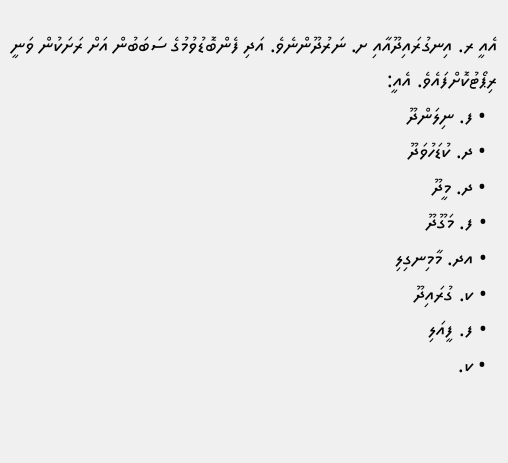އެއީ ރ. އިނގުރައިދޫއާއި ށ. ނަރުދޫންނެވެ. އަދި ފެންބޮޑުވުމުގެ ސަބަބުން އަށް ރަށަކުން ވަނީ ރިޕޯޓުކޮށްފައެވެ. އެއީ:
  • ފ. ނިލަންދޫ
  • ދ. ކުޑަހުވަދޫ
  • ދ. މީދޫ
  • ފ. މަގޫދޫ
  • އދ. މާމިނގިލި
  • ކ. ގުރައިދޫ
  • ފ. ފީއަލި
  • ކ.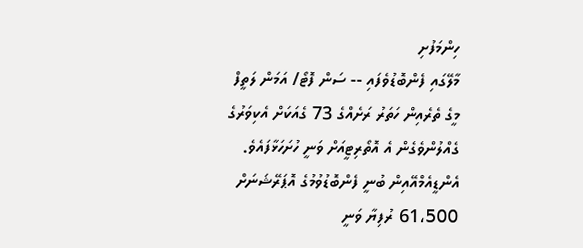ހިންމަފުށި
މާލޭގައި ފެންބޮޑުވެފައި -- ސަން ފޮޓޯ/ އަމަން ލަތީފް
މީގެ ތެރެއިން ހަތަރު ރަށެއްގެ 73 ގެއަކަށް އެކިވަރުގެ ގެއްލުންވެގެން އެ އޮތޯރިޓީއަށް ވަނީ ހުށަހަޅާފައެވެ.
އެންޑީއެމްއޭއިން ބުނީ ފެންބޮޑުވުމުގެ އޮޕަރޭޝަނަށް 61،500 ރުފިޔާ ވަނީ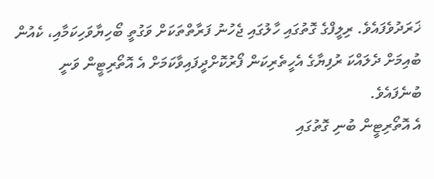ޚަރަދުވެފައެވެ. ރިލީފްގެ ގޮތުގައި ހާލުގައި ޖެހުނު ފަރާތްތަކަށް ވަގުތީ ބޯހިޔާވަހިކަމާއި، ކެއުން ބުއިމަށް ދެލައްކަ ރުފިޔާގެ އެހީތެރިކަން ފޯރުކޮށްދީފައިވާކަމަށް އެ އޮތޯރިޓީން ވަނީ ބުނެފައެވެ.
އެ އޮތޯރިޓީން ބުނި ގޮތުގައި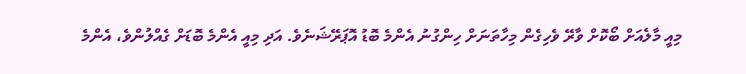މިއީ މާލެއަށް ބޯކޮށް ވާރޭ ވެހިގެން މިހާތަނަށް ހިންގުނު އެންމެ ބޮޑު އޮޕަރޭޝަނެވެ. އަދި މިއީ އެންމެ ބޮޑަށް ގެއްލުންވެ، އެންމެ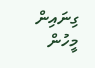ގިނައިން މީހުން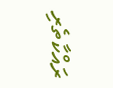ރައްކާތެރި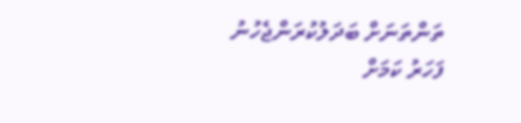ތަންތަނަށް ބަދަލުކުރަންޖެހުނު ފަހަރު ކަމަށް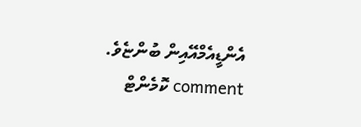އެންޑީއެމްއޭއިން ބުންޏެވެ.
comment ކޮމެންޓް